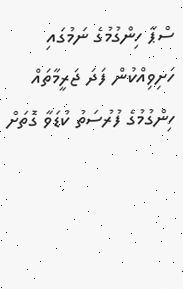ސްޕާ ހިންގުމުގެ ނަމުގައި ހަށިވިއްކުން ފަދަ ޖަރީމާތައް ހިންގުމުގެ ފުރުސަތު ކުޑަވާ ގޮތަށް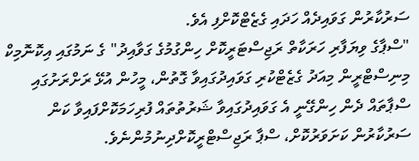ސަރުކާރުން ގަވައިދެއް ހަދައި ގެޒެޓްކޮށްފި އެވެ.
"ސްޕާގެ ވިޔަފާރި ހަރަކާތް ރަޖިސްޓަރީކޮށް ހިންގުމުގެ ގަވާއިދު" ގެ ނަމުގައި އިކޮނޮމިކް މިނިސްޓްރީން މިއަދު ގެޒެޓްކުރި ގަވައިދުގައިވާ ގޮތުން، މީހުން އުޅޭ ރަށްރަށުގައި ސްޕާތައް ދެން ހިންގޭނީ އެ ގަވައިދުގައިވާ ޝަރުތުތައް ފުރިހަމަކޮށްފައިވާ ކަން ސަރުކާރުން ކަށަވަރުކޮށް، ސްޕާ ރަޖިސްޓްރީކޮށްދިނުމުންނެވެ.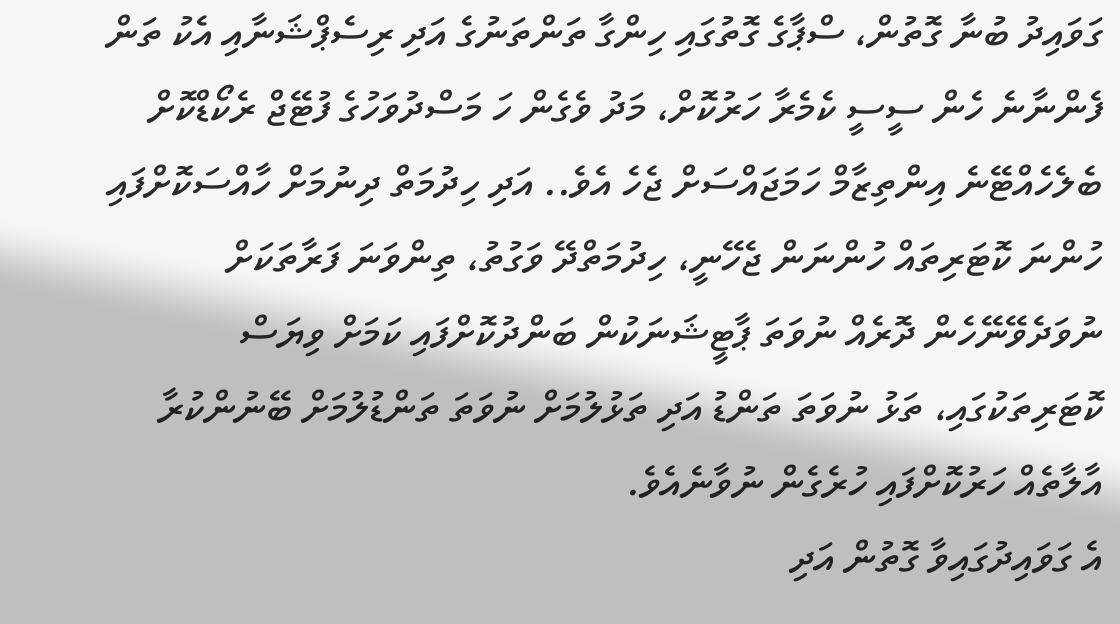ގަވައިދު ބުނާ ގޮތުން، ސްޕާގެ ގޮތުގައި ހިންގާ ތަންތަނުގެ އަދި ރިސެޕްޝަނާއި އެކު ތަން ފެންނާނެ ހެން ސީސީ ކެމެރާ ހަރުކޮށް، މަދު ވެގެން ހަ މަސްދުވަހުގެ ފުޓޭޖް ރެކޯޑްކޮށް ބެލެހެއްޓޭނެ އިންތިޒާމް ހަމަޖައްސަށް ޖެހެ އެވެ.. އަދި ހިދުމަތް ދިނުމަށް ހާއްސަކޮށްފައި ހުންނަ ކޮޓަރިތައް ހުންނަން ޖެހޭނީ، ހިދުމަތްދޭ ވަގުތު، ތިންވަނަ ފަރާތަކަށް ނުވަދެވޭނޭހެން ދޮރެއް ނުވަތަ ޕާޓީޝަނަކުން ބަންދުކޮށްފައި ކަމަށް ވިޔަސް ކޮޓަރިތަކުގައި، ތަޅު ނުވަތަ ތަންޑު އަދި ތަޅުލުމަށް ނުވަތަ ތަންޑުލުމަށް ބޭނުންކުރާ އާލާތެއް ހަރުކޮށްފައި ހުރެގެން ނުވާނެއެވެ.
އެ ގަވައިދުގައިވާ ގޮތުން އަދި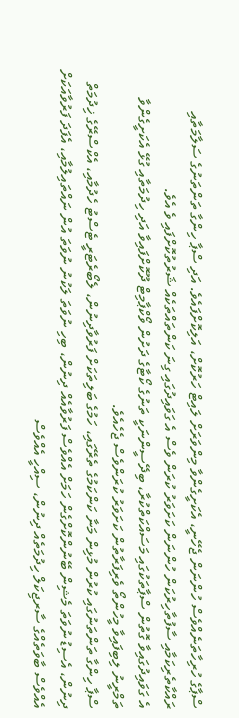ސްޕާގެ ހުރިހާތަނެއްވެސް ހުންނަން ޖެހޭނީ، އެކަށީގެންވާ މިންވަރަށް ލައިޓް ހަރުކޮށް، އަލިކޮށްފައެވެ. އަދި ސްޕާ ހިންގާ ތަންތަނުގެ ސަލާމަތާއި ރައްކާތެރިކަމާއި ސާފުތާހިރުކަން ހުންނަން ކަށަވަރު ކުރަން ވެސް އެ ގަވައިދުގައި ގިނަ ކަންތައްތަކެއް ޝަރުތުކޮށްފައި ވެ އެވެ.
އެ ގަވައިދުގައިވާ ގޮތުން ސްޕާތަކުގައި މަސައްކަތްކުރާ، ބިދޭސީންނަކީ ތަނުގެ ކޯޓާގެ ދަށުން ވޯކްޕާމިޓް ދޫކޮށްފައިވާ އަދި ހިދުމަތާއި ގުޅޭ އެކަށީގެންވާ ތަމްރީނު ލިބިފައިވާ މީހުންތޯ ވެރިފަރާތުން ކަށަވަރު ކުރަންވެސް ޖެހެއެވެ.
ސްޕާ ހިންގާ ތަންތަނުގައި ކުރުން މުޅިން މަނާ ކަންކަމުގެ ތެރޭގައި، ހަމުގެ ބަލިތަކަށް ފަރުވާދިނުން، ލެބޯރެޓަރީ ޓެސްޓު ހެދުމާއި، އެކްސްރޭގެ ޚިދުމަތް ދިނުން، އެސިޑު ނުވަތަ މެޝިން ބޭނުންކޮށްގެން ހަމަށް އެއްވެސް ފަރުވާއެއް ދިނުން، ބިހި ނުވަތަ ލަކުނު ނުވަތަ އުން ނައްތައިލުމާއި، އެފަދަ ފަރުވާއަކަށް އެއްވެސް ބާވަތެއްގެ ސާރޖިކަލް ހިދުމަތެއް ދިނުން، ސިއްހީ އެއްވެސް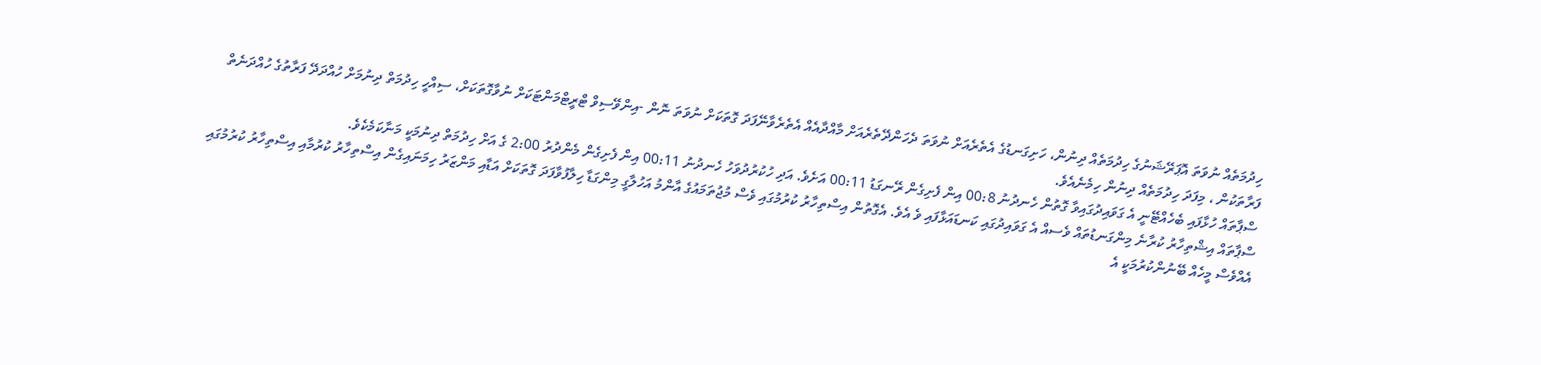ހިދުމަތެއް ނުވަތަ އޮޕަރޭޝަނުގެ ހިދުމަތެއް ދިނުން، ހަށިގަނޑުގެ އެތެރެއަށް ނުވަތަ ދެހަންދޭތެރެއަށް މާއްދާއެއް އެތެރެވާނޭފަދަ ގޮތަކަށް ނުވަތަ ނޮން -އިންވޭސިވް ޓްރީޓްމަންޓަކަށް ނުވާގޮތަކަށް، ސިއްހީ ހިދުމަތް ދިނުމަށް ހުއްދަދޭ ފަރާތުގެ ހުއްދަނެތް ފަރާތަކުން ، މިފަދަ ހިދުމަތެއް ދިނުން ހިމެނެއެވެ.
ސްޕާތައް ހުޅާފައި ބެހެއްޓޭނީ އެ ގަވައިދުގައިވާ ގޮތުން ހެނދުނު 00:8 އިން ފެށިގެން ރޭނގަޑު 00:11 އަށެވެ. އަދި ހުކުރުދުވަހު ހެނދުނު 00:11 އިން ފެށިގެން މެންދުރު 2:00 ގެ އަށް ހިދުމަތް ދިނުމަކީ މަނާކަމެކެވެ.
ސްޕާތައް އިޝްތިހާރު ކުރާނެ މިންގަނޑުތައް ވެސއް އެ ގަވައިދުގައި ކަނޑައަޅާފައި ވެ އެވެ. އެގޮތުން އިސްތިހާރު ކުރުމުގައި ވެސް މުޖުތަމައުގެ އާންމު އަހުލާގީ މިންގަޑާ ހިލާފުވާފަދަ ގޮތަކަށް އަޑާއި މަންޒަރު ހިމަނައިގެން އިސްތިހާރު ކުރުމާއި އިސްތިހާރު ކުރުމުގައި އެއްވެސް މީހެއް ބޭނުންކުރުމަކީ އެ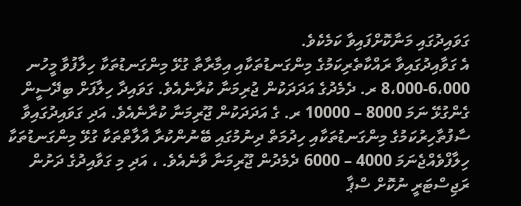ގަވައިދުގައި މަނާކޮށްފައިވާ ކަމެކެވެ.
އެ ގަވާއިދުގައިވާ ރައްކާތެރިކަމުގެ މިންގަނޑުތަކާއި އިމާރާތާ ގުޅޭ މިންގަނޑުތަކާ ހިލާފުވާ މީހުނ 6،000-8،000 ރ. ދެމެދުގެ އަދަދަކުން ޖުރިމަނާ ކުރާނެއެވެ. ގަވައިދާ ހިލާފަށް ބިދޭސީން ގެންގުޅޭ ނަމަ 8000 – 10000 ރ. ގެ އަދަދަކުން ޖޫރިމަނާ ކުރާނެއެވެ. އަދި ގަވައިދުގައިވާ ސާފުތާހިރުކަމުގެ މިންގަނޑުތަކާއި ހިދުމަތް ދިނުމުގައި ބޭނުންކުރާ އާލާތްތަކާ ގުޅޭ މިންގަނޑުތަކާ ހިލާފްވެއްޖެނަމަ 4000 – 6000 ދެމެދުން ޖޫރިމަނާ ވާނެއެވެ. ، އަދި މި ގަވާއިދުގެ ދަށުން ރަޖިސްޓަރީ ނުކޮށް ސްޕާ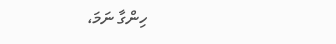ހިންގާ ނަމަ،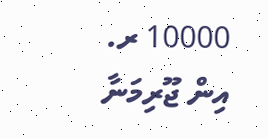10000 ރ. އިން ޖޫރިމަނާ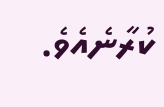ކުރާނެއެވެ.